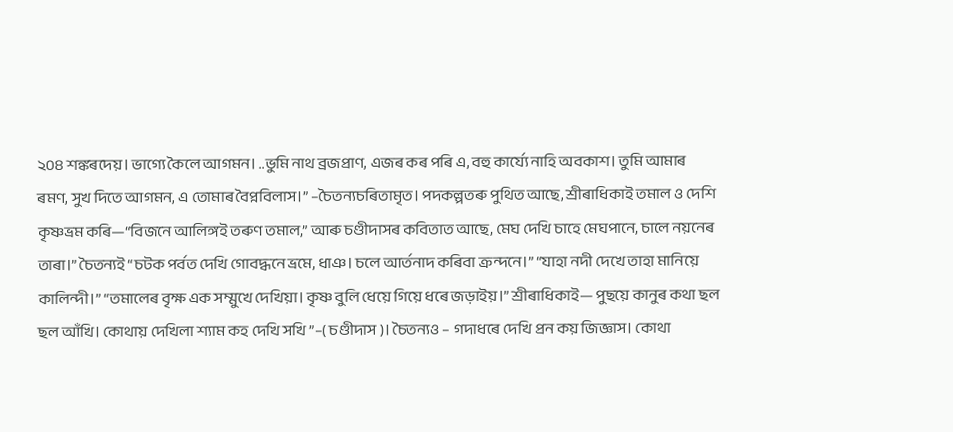২০৪ শঙ্কৰদেয়। ভাগ্যে কৈলে আগমন। ..ভুমি নাথ ব্ৰজপ্ৰাণ, এজৰ কৰ পৰি এ, বহু কাৰ্য্যে নাহি অবকাশ। তুমি আমাৰ ৰমণ, সুখ দিতে আগমন, এ তোমাৰ বৈপ্নবিলাস।” –চৈতন্যচৰিতামৃত। পদকল্পতৰু পুথিত আছে, শ্ৰীৰাধিকাই তমাল ও দেশি কৃষ্ণভ্ৰম কৰি—“বিজনে আলিঙ্গই তৰুণ তমাল,” আৰু চণ্ডীদাসৰ কবিতাত আছে, মেঘ দেখি চাহে মেঘপানে, চালে নয়নেৰ তাৰা।” চৈতন্যই “চটক পৰ্বত দেখি গোবদ্ধনে ভ্ৰমে, ধাঞ। চলে আৰ্তনাদ কৰিবা ক্ৰন্দনে।” “যাহা নদী দেখে তাহা মানিয়ে কালিন্দী।” “তমালেৰ বৃক্ষ এক সম্মুখে দেখিয়া। কৃষ্ণ বুলি ধেয়ে গিয়ে ধৰে জড়াইয়।” শ্ৰীৰাধিকাই— পুছয়ে কানুৰ কথা ছল ছল আঁখি। কোথায় দেখিলা শ্যাম কহ দেখি সখি ”–( চণ্ডীদাস )। চৈতন্যও – গদাধৰে দেখি প্ৰন কয় জিজ্ঞাস। কোথা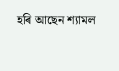হৰি আছেন শ্যামল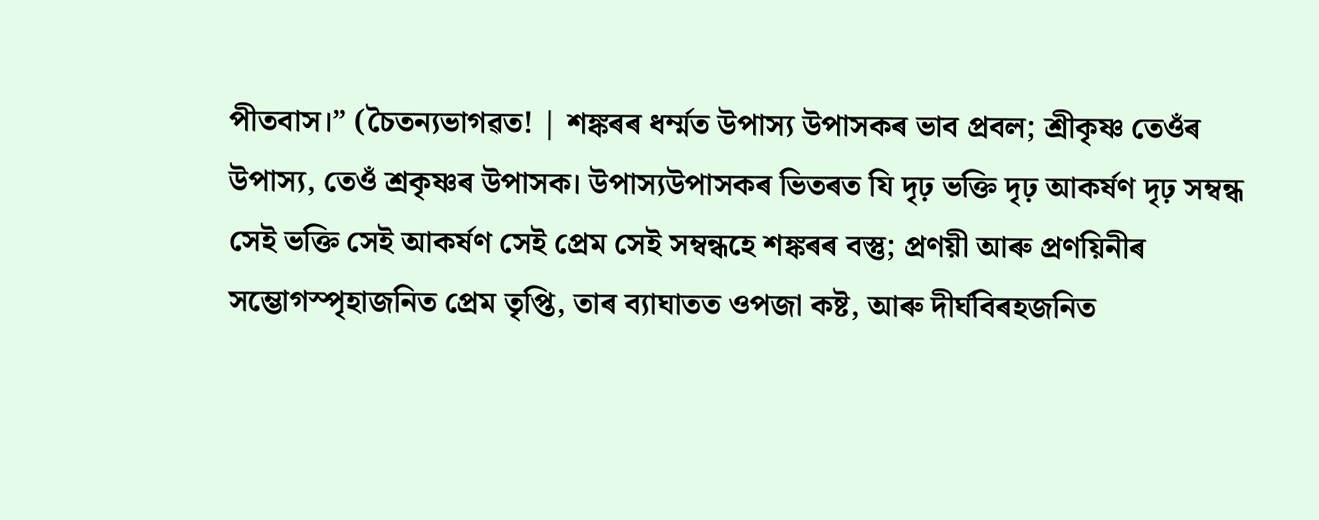পীতবাস।” (চৈতন্যভাগৱত! | শঙ্কৰৰ ধৰ্ম্মত উপাস্য উপাসকৰ ভাব প্ৰবল; শ্ৰীকৃষ্ণ তেওঁৰ উপাস্য, তেওঁ শ্ৰকৃষ্ণৰ উপাসক। উপাস্যউপাসকৰ ভিতৰত যি দৃঢ় ভক্তি দৃঢ় আকৰ্ষণ দৃঢ় সম্বন্ধ সেই ভক্তি সেই আকৰ্ষণ সেই প্ৰেম সেই সম্বন্ধহে শঙ্কৰৰ বস্তু; প্ৰণয়ী আৰু প্ৰণয়িনীৰ সম্ভোগস্পৃহাজনিত প্ৰেম তৃপ্তি, তাৰ ব্যাঘাতত ওপজা কষ্ট, আৰু দীৰ্ঘবিৰহজনিত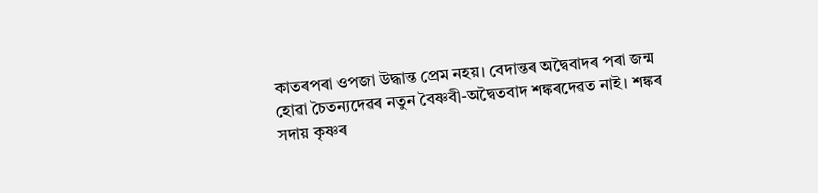কাতৰপৰা ওপজা উদ্ধান্ত প্ৰেম নহয়। বেদান্তৰ অদ্বৈবাদৰ পৰা জন্ম হোৱা চৈতন্যদেৱৰ নতুন বৈষ্ণবী-অদ্বৈতবাদ শঙ্কৰদেৱত নাই। শঙ্কৰ সদায় কৃষ্ণৰ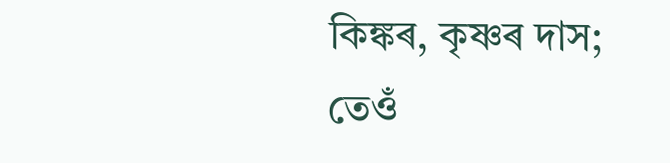কিঙ্কৰ, কৃষ্ণৰ দাস; তেওঁ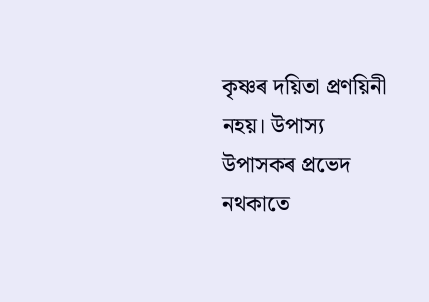কৃষ্ণৰ দয়িতা প্ৰণয়িনী নহয়। উপাস্য উপাসকৰ প্ৰভেদ নথকাতে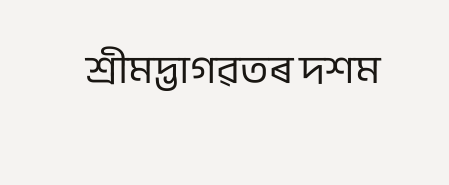শ্ৰীমদ্ভাগৱতৰ দশম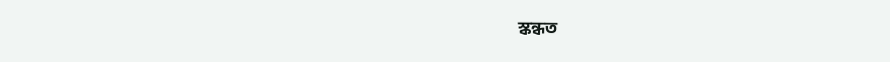স্কন্ধত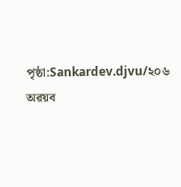পৃষ্ঠা:Sankardev.djvu/২০৬
অৱয়ব